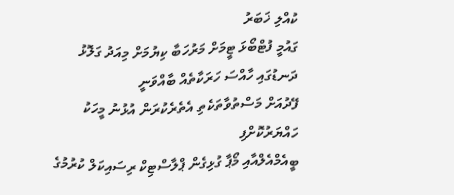ކުއްލި ޚަބަރު
ގައުމީ ފުޓްބޯޅަ ޓީމަށް މަރުހަބާ ކިޔުމަށް މިއަދު ގަލޮޅު ދަނޑުގައި ހާއްސަ ހަރަކާތެއް ބާއްވަނީ
ފޭދުއަށް މަސްތުވާތަކެތި އެތެރެކުރަން އުޅުނު މީހަކު ހައްޔަރުކޮށްފި
ބީއެމްއެލްއާއި މޯޕާ ގުޅިގެން ޕްލާސްޓިކް ރިސައިކަލް ކުރުމުގެ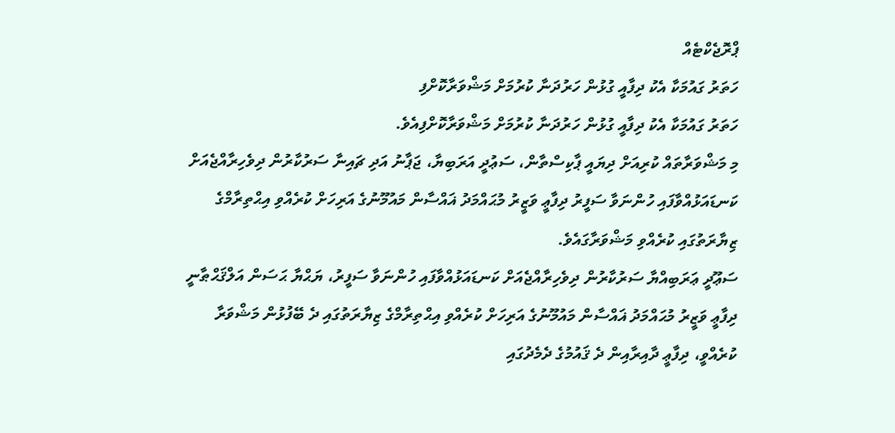ޕްރޮޖެކްޓެއް
ހަތަރު ގައުމަކާ އެކު ދިފާއީ ގުޅުން ހަރުދަނާ ކުރުމަށް މަޝްވަރާކޮށްފި
ހަތަރު ގައުމަކާ އެކު ދިފާއީ ގުޅުން ހަރުދަނާ ކުރުމަށް މަޝްވަރާކޮށްފިއެވެ.
މި މަޝްވަރާތައް ކުރިއަށް ދިޔައީ ޕާކިސްތާން، ސަޢުދީ އަރަބިޔާ، ޖަޕާނު އަދި ޗައިނާ ސަރުކާރުން ދިވެހިރާއްޖެއަށް ކަނޑައަޅުއްވާފައި ހުންނަވާ ސަފީރު ދިފާޢީ ވަޒީރު މުޙައްމަދު ޣައްސާން މައުމޫނުގެ އަރިހަށް ކުރެއްވި އިޙްތިރާމްގެ ޒިޔާރަތުގައި ކުރެއްވި މަޝްވަރާގައެވެ.
ސަޢޫދީ ޢަރަބިއްޔާ ސަރުކާރުން ދިވެހިރާއްޖެއަށް ކަނޑައަޅުއްވާފައި ހުންނަވާ ސަފީރު، ޔަޙްޔާ ޙަސަން އަލްޤަޙްޠާނީ ދިފާޢީ ވަޒީރު މުޙައްމަދު ޣައްސާން މައުމޫނުގެ އަރިހަށް ކުރެއްވި އިޙްތިރާމްގެ ޒިޔާރަތުގައި ދެ ބޭފުޅުން މަޝްވަރާ ކުރެއްވީ، ދިފާޢީ ދާއިރާއިން ދެ ޤައުމުގެ ދެމެދުގައި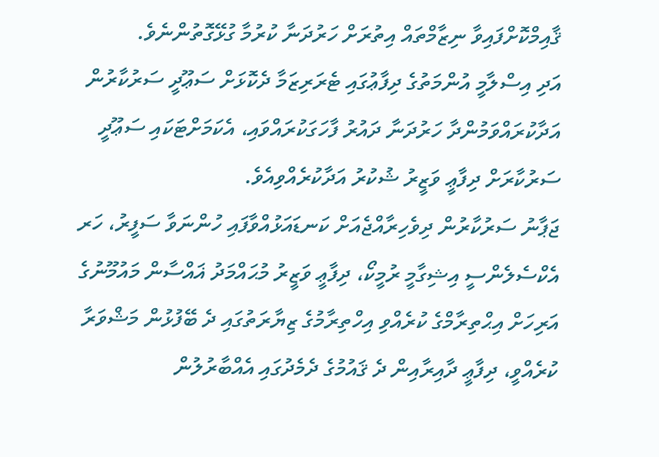ޤާއިމްކޮށްފައިވާ ނިޒާމްތައް އިތުރަށް ހަރުދަނާ ކުރުމާ ގުޅޭގޮތުންނެވެ.
އަދި އިސްލާމީ އުންމަތުގެ ދިފާޢުގައި ޓެރަރިޒަމާ ދެކޮޅަށް ސަޢޫދީ ސަރުކާރުން އަދާކުރައްވަމުންދާ ހަރުދަނާ ދައުރު ފާހަގަކުރައްވައި، އެކަމަށްޓަކައި ސަޢޫދީ ސަރުކާރަށް ދިފާޢީ ވަޒީރު ޝުކުރު އަދާކުރެއްވިއެވެ.
ޖަޕާނު ސަރުކާރުން ދިވެހިރާއްޖެއަށް ކަނޑައަޅުއްވާފައި ހުންނަވާ ސަފީރު، ހަރ އެކްސެލެންސީ އިޝިގާމީ ރުމީކޯ، ދިފާޢީ ވަޒީރު މުޙައްމަދު ޣައްސާން މައުމޫނުގެ އަރިހަށް އިޙްތިރާމްގެ ކުރެއްވި އިހްތިރާމުގެ ޒިޔާރަތުގައި ދެ ބޭފުޅުން މަޝްވަރާ ކުރެއްވީ، ދިފާޢީ ދާއިރާއިން ދެ ޤައުމުގެ ދެމެދުގައި އެއްބާރުލުން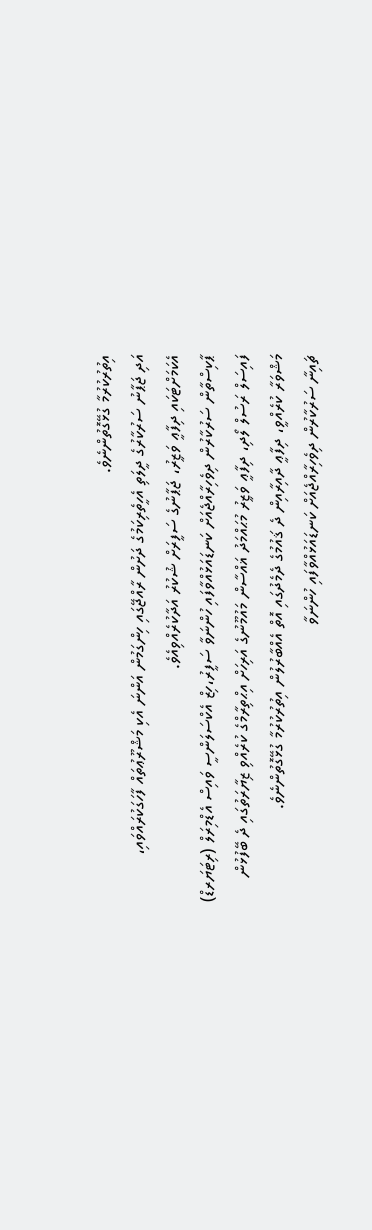އިތުރުކުރުމާ ގުޅޭގޮތުންނެވެ.
އަދި ޖަޕާނު ސަރުކާރުގެ ދީލަތި އެހީތެރިކަމުގެ ދަށުން ރާއްޖޭގައި ހިންގަމުން އަންނަ އެކި މަޝްރޫޢުތައް ފާހަގަކުރައްވައި، އެކަމަށްޓަކައި ދިފާޢީ ވަޒީރު، ޖަޕާނުގެ ސަފީރަށް ޝުކުރު އަދާކުރެއްވިއެވެ.
ޕާކިސްތާން ސަރުކާރުން ދިވެހިރާއްޖެއަށް ކަނޑައަޅުއްވާފައި ހުންނަވާ ސަފީރު،ހިޒް އެކްސަލަންސީ ވައިސް އެޑްމިރަލް (ރިޓަޔަރޑް) ފައިސަލް ރަސުލް ލޯދި، ދިފާޢީ ވަޒީރު މުޙައްމަދު ޣައްސާން މައުމޫނުގެ އަރިހަށް އިޙްތިރާމްގެ ކުރެއްވި ޒިޔާރަތުގައި ދެ ބޭފުޅުން މަޝްވަރާ ކުރެއްވީ، ދިފާޢީ ދާއިރާއިން ދެ ޤައުމުގެ ދެމެދުގައި އޮތް އެއްބާރުލުން އިތުރުކުރުމާ ގުޅޭގޮތުންނެވެ.
ޗައިނާ ސަރުކާރުން ދިވެހިރާއްޖެއަށް ކަނޑައަޅުއްވާފައި ހުންނަވާ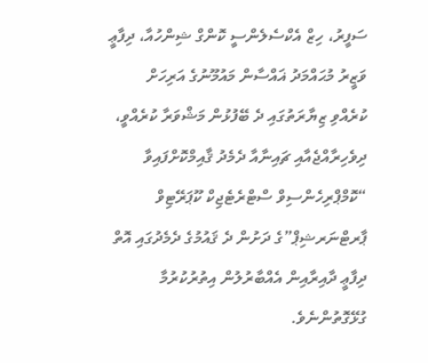ސަފީރު، ހިޒް އެކްސެލެންސީ ކޮންގް ޝިންހުއާ، ދިފާޢީ ވަޒީރު މުޙައްމަދު ޣައްސާން މައުމޫނުގެ އަރިހަށް ކުރެއްވި ޒިޔާރަތުގައި ދެ ބޭފުޅުން މަޝްވަރާ ކުރެއްވީ، ދިވެހިރާއްޖެއާއި ޗައިނާއާ ދެމެދު ޤާއިމްކޮށްފައިވާ “ކޮމްޕްރިހެންސިވް ސްޓްރެޓެޖިކް ކޫޕަރޭޓިވް ޕާރޓްނަރޝިޕް”ގެ ދަށުން ދެ ޤައުމުގެ ދެމެދުގައި އޮތް ދިފާޢީ ދާއިރާއިން އެއްބާރުލުން އިތުރުކުރުމާ ގުޅޭގޮތުންނެވެ.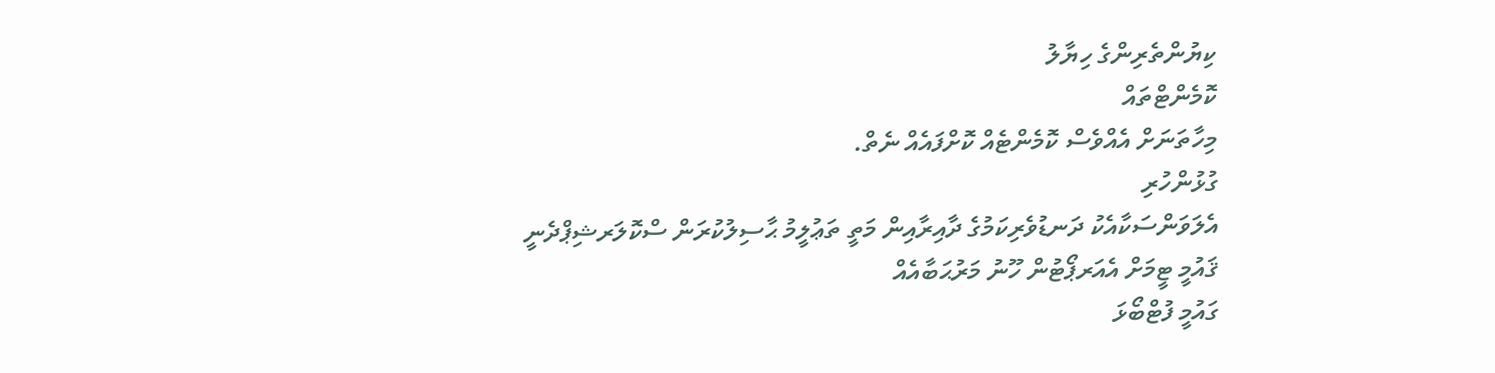ކިޔުންތެރިންގެ ހިޔާލު
ކޮމެންޓްތައް
މިހާތަނަށް އެއްވެސް ކޮމެންޓެއް ކޮށްފައެއް ނެތް.
ގުޅުންހުރި
އެލަވަންސަކާއެކު ދަނޑުވެރިކަމުގެ ދާއިރާއިން މަތީ ތަޢުލީމު ޙާސިލުކުރަން ސްކޮލަރޝިޕްދެނީ
ޤައުމީ ޓީމަށް އެއަރޕޯޓުން ހޫނު މަރުޙަބާއެއް
ގައުމީ ފުޓްބޯޅަ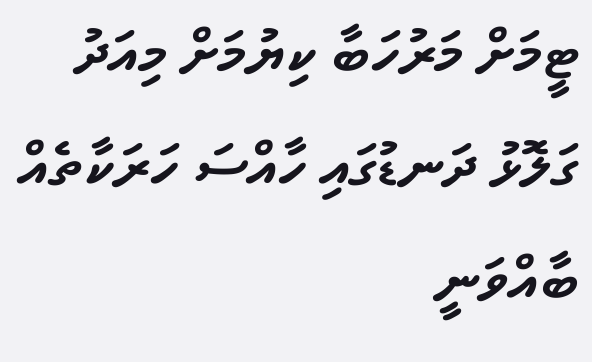ޓީމަށް މަރުހަބާ ކިޔުމަށް މިއަދު ގަލޮޅު ދަނޑުގައި ހާއްސަ ހަރަކާތެއް ބާއްވަނީ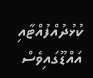ކުޅުދުއްފުއްޓާއި އައްޑޫގައިވެސް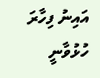އައިނު ފިހާރަ ހުޅުވާނީ